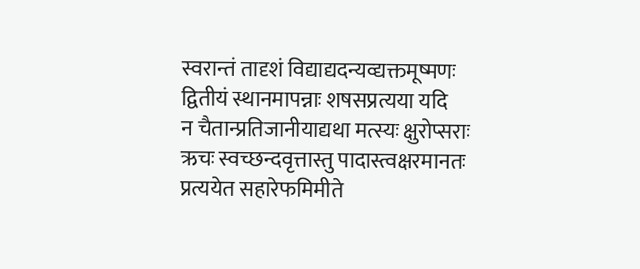स्वरान्तं तादृशं विद्याद्यदन्यव्द्यक्तमूष्मणः
द्वितीयं स्थानमापन्नाः शषसप्रत्यया यदि
न चैतान्प्रतिजानीयाद्यथा मत्स्यः क्षुरोप्सराः
ऋचः स्वच्छन्दवृत्तास्तु पादास्त्वक्षरमानतः
प्रत्ययेत सहारेफमिमीते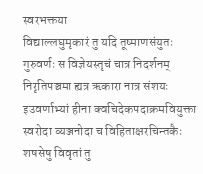स्वरभक्तया
विद्याल्लघुमृकारं तु यदि तूष्माणसंयुतः
गुरुवर्णः स विज्ञेयस्तृचं चात्र निदर्शनम्
निरृतिपञ्चमा ह्यत्र ऋकारा नात्र संशयः
इउवर्णाभ्यां हीना क्वचिदेकपदाक्रमवियुक्ता
स्वरोदा व्यञ्जनोदा च विहिताक्षरचिन्तकैः
शषसेषु विवृतां तु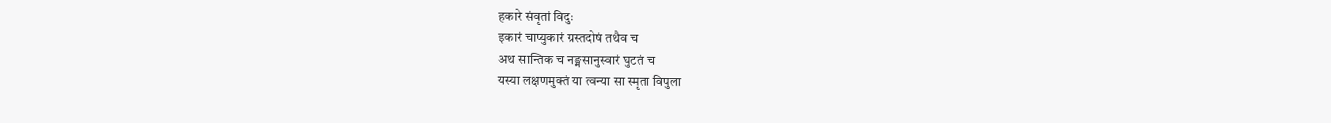हकारे संवृतां विदुः
इकारं चाप्युकारं ग्रस्तदोषं तथैव च
अथ सान्तिक च नङ्मसानुस्वारं घुटतं च
यस्या लक्षणमुक्तं या त्वन्या सा स्मृता विपुला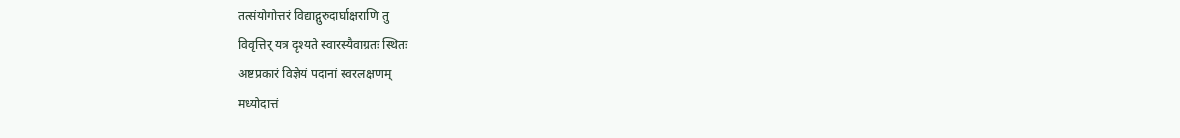तत्संयोगोत्तरं विद्याद्गुरुदार्घाक्षराणि तु
विवृत्तिर् यत्र दृश्यते स्वारस्यैवाग्रतः स्थितः
अष्टप्रकारं विज्ञेयं पदानां स्वरलक्षणम्
मध्योदात्तं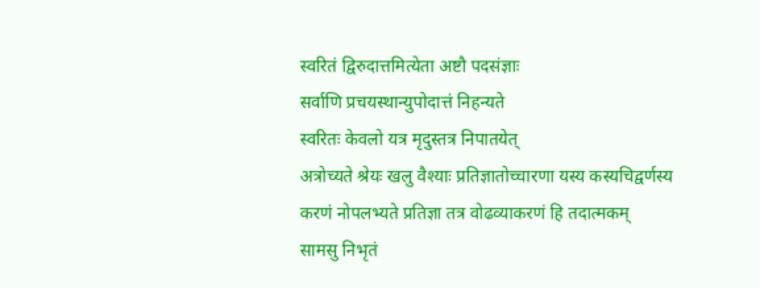स्वरितं द्विरुदात्तमित्येता अष्टौ पदसंज्ञाः
सर्वाणि प्रचयस्थान्युपोदात्तं निहन्यते
स्वरितः केवलो यत्र मृदुस्तत्र निपातयेत्
अत्रोच्यते श्रेयः खलु वैश्याः प्रतिज्ञातोच्चारणा यस्य कस्यचिद्वर्णस्य करणं नोपलभ्यते प्रतिज्ञा तत्र वोढव्याकरणं हि तदात्मकम्
सामसु निभृतं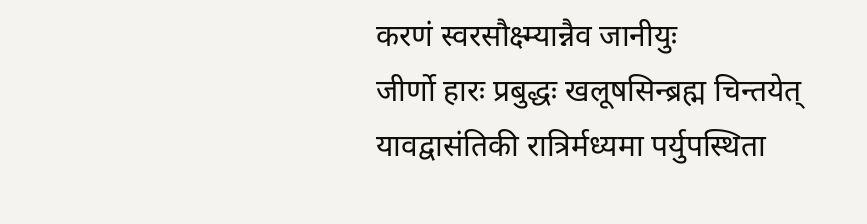करणं स्वरसौक्ष्म्यान्नैव जानीयुः
जीर्णो हारः प्रबुद्धः खलूषसिन्ब्रह्म चिन्तयेत्
यावद्वासंतिकी रात्रिर्मध्यमा पर्युपस्थिता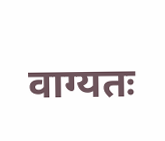वाग्यतः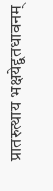प्रातरुत्थाय भक्षयेद्द्वतधावनम्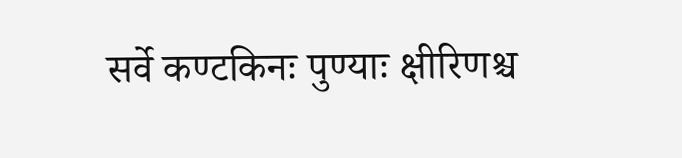सर्वे कण्टकिनः पुण्याः क्षीरिणश्च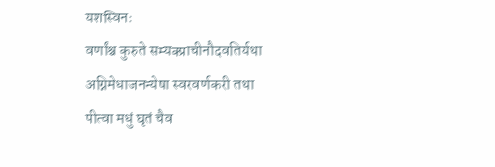यशस्विनः
वर्णांश्च कुरुते सम्यक्प्राचीनौदवतिर्यथा
अग्निमेधाजनन्येषा स्वरवर्णकरी तथा
पीत्वा मधुं घृतं चैव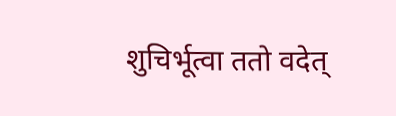शुचिर्भूत्वा ततो वदेत्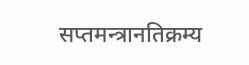सप्तमन्त्रानतिक्रम्य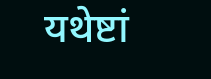यथेष्टां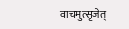वाचमुत्सृजेत्